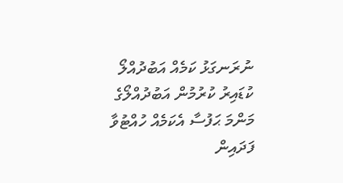ނުރަނގަޅު ކަމެއް އަބުދުއްލޯ ކުޑައިރު ކުރުމުން އަބުދުއްލޯގެ މަންމަ ޙަފުސާ އެކަމެއް ހުއްޓުވާ ފަދައިން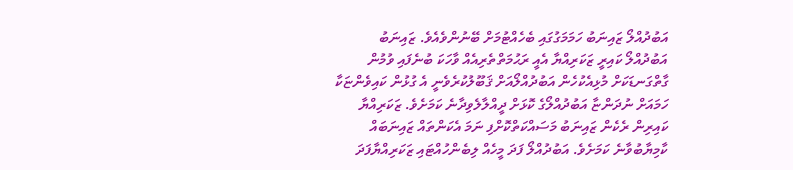އަބުދުއްލޯ ޒައިނަބު ހަމަމަގުގައި ބެހެއްޓުމަށް ބޭނުންވެއެވެ. ޒައިނަބު އަބުދުއްލޯ ކައިރީ ޒަކަރިއްޔާ އެއީ ރަޙުމަތްތެރިއެއް ވާހަކަ ބުނެފައި ވުމުން ގާތްގަނޑަކަށް މުޅިއެކުހެން އަބުދުއްލޯއަށް ޤަބޫލުކުރެވެނީ އެ ގުޅުން ކައިވެންޏަކާ ހަމައަށް ނުދަންޏާ އަބުދުއްލޯގެ ކޮޅަށް ދީއްލާލެވިދާނެ ކަމަށެވެ. ޒަކަރިއްޔާ ކައިރިން ރެކެން ޒައިނަބު މަސައްކަތްކޮށްފި ނަމަ އެކަންތައް ޒައިނަބައް ކާމިޔާބުވާނެ ކަމަށެވެ. އަބުދުއްލޯ ފަދަ މީހެއް ލިބެންހުއްޓައި ޒަކަރިއްޔާފަދަ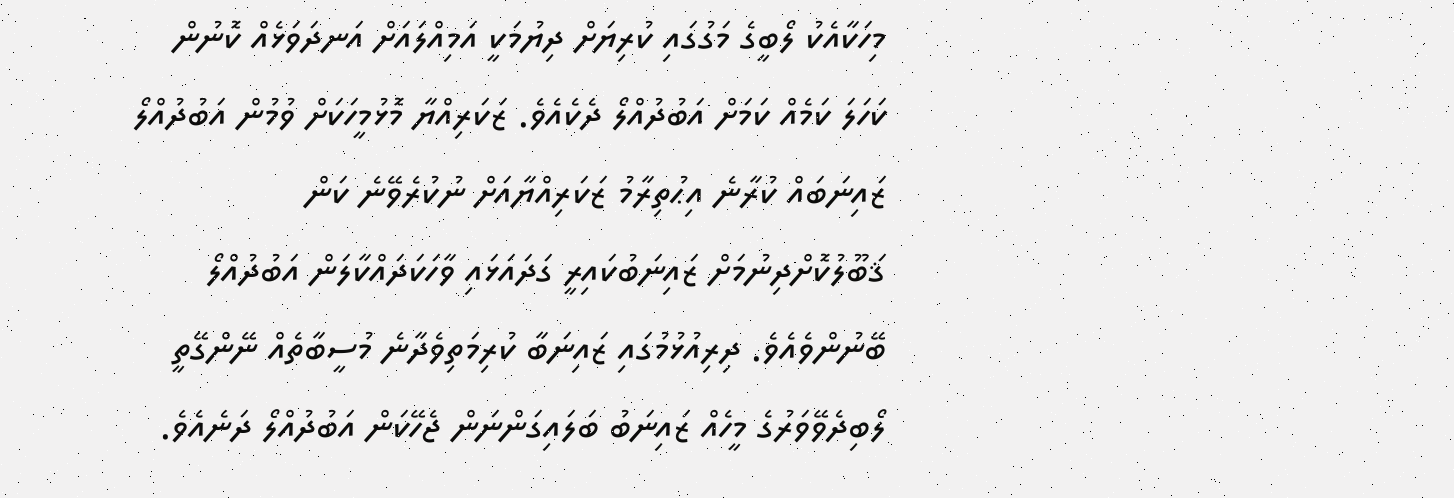މިހަކާއެކު ލޯބީގެ މަގުގައި ކުރިޔަށް ދިޔުމަކީ އަމިއްލައަށް އަނދަވަޅެއް ކޮނުން ކަހަލަ ކަމެއް ކަމަށް އަބުދުއްލޯ ދެކެއެވެ. ޒަކަރިއްޔާ މޮޅުމީހަކަށް ވުމުން އަބުދުއްލޯ ޒައިނަބައް ކުރާނެ އިޙުތިރާމު ޒަކަރިއްޔާއަށް ނުކުރެވޭނެ ކަން ޤަބޫލުކޮށްދިނުމަށް ޒައިނަބުކައިރީ ގަދައަޅައި ވާހަކަދައްކާލަން އަބުދުއްލޯ ބޭނުންވެއެވެ. ދިރިއުޅުމުގައި ޒައިނަބާ ކުރިމަތިވެދާނެ މުސީބާތެއް ނޭންގޭތީ ލޯބިދެވޭވަރުގެ މީހެއް ޒައިނަބު ބަލައިގަންނަން ޖެހޭކަން އަބުދުއްލޯ ދަނެއެވެ.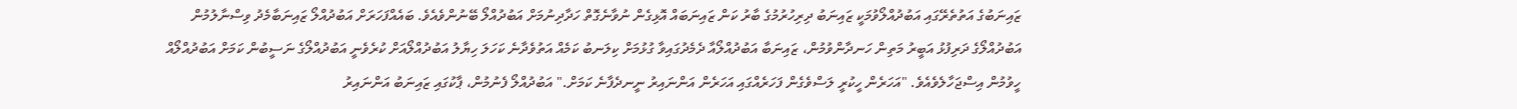ޒައިނަބުގެ އަތުތެރޭގައި އަބުދުއްލޯވުމަކީ ޒައިނަބު ދިރިހުރުމުގެ ބާރު ކަން ޒައިނަބައް އޮޅިގެން ނުވާނެގޮތް ހަދާދިނުމަށް އަބުދުއްލޯ ބޭނުންވެއެވެ. ބައެއްފަހަރަށް އަބުދުއްލޯ ޒައިނަބާމެދު ވިސްނާލުމުން އަބުދުއްލޯގެ ދަރިފުޅު އަބީރު މަތިން ހަނދާންވުމުން، ޒައިނަބާ އަބުދުއްލޯއާ ދެމެދުގައިވާ ގުޅުމަށް ކިލަނބު ކަމެއް އަތުވެދާނެ ކަހަލަ ހިޔާލު އަބުދުއްލޯއަށް ކުރެވެނީ އަބުދުއްލޯގެ ނަސީބުން ކަމަށް އަބުދުއްލޯއް ހީވުމުން އިސްޖަހާލެވެއެވެ. "އަހަރެން ހީކުރީ ލަސްވެގެން ފަހަރެއްގައި އަހަރެން އަންނައިރު ނީނދެފާނެ ކަމަށް." އަބުދުއްލޯ ފެނުމުން، ޕާކުގައި ޒައިނަބު އަންނައިރު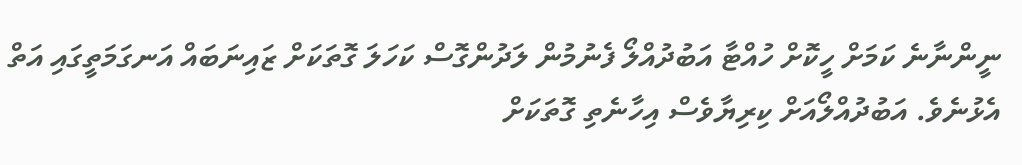ނީންނާނެ ކަމަށް ހީކޮށް ހުއްޓާ އަބުދުއްލޯ ފެނުމުން ލަދުންގޮސް ކަހަލަ ގޮތަކަށް ޒައިނަބައް އަނގަމަތީގައި އަތް އެޅުނެވެ. އަބުދުއްލޯއަށް ކިރިޔާވެސް އިހާނެތި ގޮތަކަށް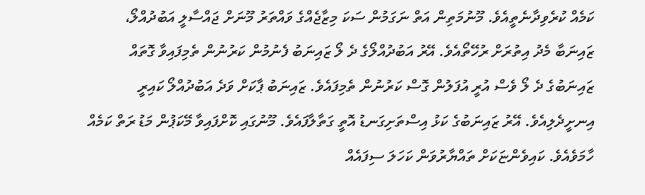ކަމެއް ކުރެވިދާނެތީއެވެ. މޫނުމަތިން އަތް ނަގަމުން ސަކަ މިޒާޖެއްގެ ވައްތަރު މޫނަށް ޖައްސާލީ އަބުދުއްލޯ، ޒައިނަބާ މެދު އިތުރަށް ރުހޭތޯއެވެ. އޭރު އަބުދުއްލޯގެ ދެ ލޯ ޒައިނަބު ފެނުމުން ކަރުނުން ތެމިފައިވާ ގޮތައް ޒައިނަބުގެ ދެ ލޯ ވެސް އުރީ އުފަލުން ގޮސް ކަރުނުން ތެމިފައެވެ. ޒައިނަބު ޕާކަށް ވަދެ އަބުދުއްލޯ ކައިރީ އިނށީދެލިއެވެ. އޭރު ޒައިނަބުގެ ކަޅު އިސްތަށިގަނޑު އޮތީ ގަތާލާފައެވެ. މޫނުގައި ކޮށްފައިވާ މޭކަޕުން މަޑު ރަތް ކަމެއް ހާމަވެއެވެ. ކައިވެންޏަކަށް ތައްޔާރުވަން ކަހަލަ ސިފައެއް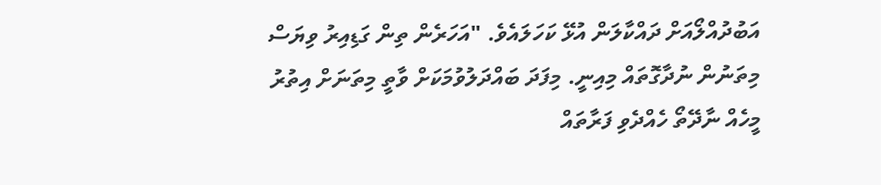އަބުދުއްލޯއަށް ދައްކާލަން އުޅޭ ކަހަލައެވެ. "އަހަރެން ތިން ގަޑިއިރު ވިޔަސް މިތަނުން ނުދާގޮތައް މިއިނީ. މިފަދަ ބައްދަލުވުމަކަށް ވާތީ މިތަނަށް އިތުރު މީހެއް ނާދޭތޯ ހެއްދެވި ފަރާތައް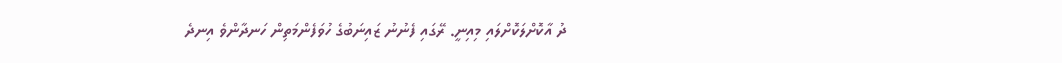ދު އާކޮށްލަކޮށްލައި މިއިނީ. ރޭގައި ފެނުނު ޒައިނަބުގެ ހުވަފެންމަތިން ހަނދާންވެ އިނދެ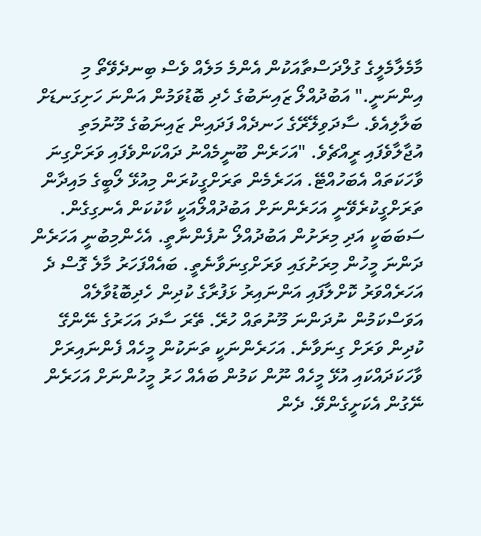މާމެލާމެލީގެ ގުލްދަސްތާއަކުން އެންމެ މަލެއް ވެސް ބިނދެވޭތޯ މި އިންނަނީ." އަބުދުއްލޯ ޒައިނަބުގެ ހެދި ބޮޑުވަމުން އަންނަ ހަށިގަނޑަށް ބަލާލިއެވެ. ސާދަވިލޭރޭގެ ހަނދެއް ފަދައިން ޒައިނަބުގެ މޫނުމަތި އުޖާލާވެފައި ރީއްޗެވެ. "އަހަރެން ބޫނީމެއްނު ދައްކަންވެފައި ވަރަށްގިނަ ވާހަކަތައް އެބަހުއްޓޭ. އަހަރެމެން ތަރަށްގީކުރަން މިއުޅޭ ލޯބީގެ މައިދާން ތަރަށްގީކުރެވޭނީ އަހަރެންނަށް އަބުދުއްލޯއަކީ ކާކުކަން އެނގިގެން. ސަބަބަކީ އަދި މިރަށުން އަބުދުއްލޯ ނުފެންނާތީ. އެހެންމިބުނީ އަހަރެން ދަންނަ މީހުން މިރަށުގައި ވަރަށްގިނަވާނެތީ. ބައެއްފަހަރު މާލެ ގޮސް ދެ އަހަރެއްވަރު ކޮށްލާފައި އަންނައިރު ޅަފުރާގެ ކުދިން ހެދިބޮޑުވާލެއް އަވަސްކަމުން ނުދަންނަ މޫނުތައް ހުރޭ. ތޭރަ ސާދަ އަހަރުގެ ނޭންގޭ ކުދިން ވަރަށް ގިނަވާނެ. އަހަރެންނަކީ ތަނަކުން މީހެއް ފެންނައިރަށް ވާހަކަދައްކައި އުޅޭ މީހެއް ނޫން ކަމުން ބައެއް ހަރު މީހުންނަށް އަހަރެން ނޭގުން އެކަށީގެންވޭ. ދެން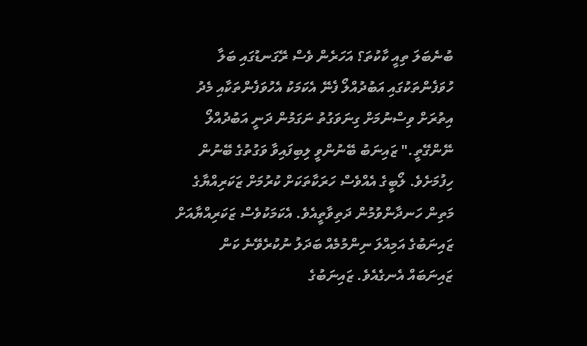ބުނެބަލަ ތިއީ ކާކުތަ؟ އަހަރެން ވެސް ރޭގަނޑުގައި ބަލާ ހުވަފެންތަކުގައި އަބުދުއްލޯ ފެނޭ އެކަމަކު އެހުވަފެންތަކާއި މެދު އިތުރަށް ވިސްނުމަށް ގިނަވަގުތު ނަގަމުން ދަނީ އަބުދުއްލޯ ނޭންގޭތީ." ޒައިނަބު ބޭނުންވީ ލިބިފައިވާ ވަގުތުގެ ބޭނުން ހިފުމަށެވެ. ލޯބީގެ އެއްވެސް ހަރަކާތަކަށް ކުރުމަށް ޒަކަރިއްޔާގެ މަތިން ހަނދާންވުމުން ދަތިވާތީއެވެ. އެކަމަކުވެސް ޒަކަރިއްޔާއަށް ޒައިނަބުގެ އަމިއްލަ ނިންމުމެއް ބަދަލު ނުކުރެވޭނެ ކަން ޒައިނަބައް އެނގެއެވެ. ޒައިނަބުގެ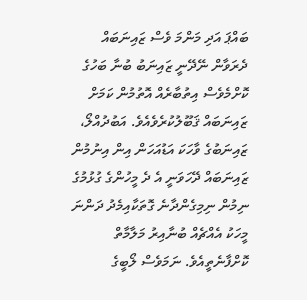ބައްޕަ އަދި މަންމަ ވެސް ޒައިނަބައް ދެރަވާން ނޭދޭނީ ޒައިނަބު ބުނާ ބަހުގެ ކޮށްމެވެސް އިތުބާރެއް އޮތުމުން ކަމަށް ޒައިނަބައް ޤަބޫލުކުރެވެއެވެ. އަބުދުއްލޯ، ޒައިނަބުގެ ވާހަކަ އަޑުއަހަން އިން އިނުމުން ޒައިނަބައް ދޭހަވަނީ އެ ދެ މީހުންގެ ގުޅުމުގެ ނިމުން ނިމިގެންދާނެ ގޮތަކާއިމެދު ދަންނަ މީހަކު އެއްޗެއް ބުނާއިރު މަލާމާތް ކޮށްފާނެތީއެވެ. ނަމަވެސް ލޯބީގެ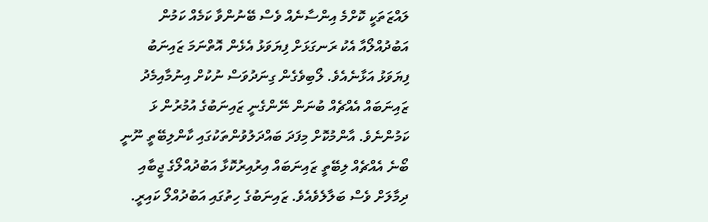ލައްޒަތަކީ ކޮށްމެ އިންސާނެއް ވެސް ބޭނުންވާ ކަމެއް ކަމުން އަބުދުއްލޯއާ އެކު ރަނގަޅަށް ފިޔަވަޅު އެޅެން އޮތްނަމަ ޒައިނަބު ފިޔަވަޅު އަޅާނެއެވެ. ލޯބިވެގެން ގިނަދުވަސް ނުކުށް އިނުމާއިމެދު ޒައިނަބައް އެއްޗެއް ބުނަން ނޭންގެނީ ޒައިނަބުގެ އުމުރުން ޅަ ކަމުންނެވެ. އާންމުކޮށް މިފަދަ ބައްދަލުވުންތަކުގައި ކާންލިބޭތީ ނޫނީ ބޯނެ އެއްޗެއް ލިބޭތީ ޒައިނަބައް އިރުއިރުކޮޅާ އަބުދުއްލޯގެ ޖީބާއި ދިމާލަށް ވެސް ބަލާލެވެއެވެ. ޒައިނަބުގެ ހިތުގައި އަބުދުއްލޯ ކައިރީ.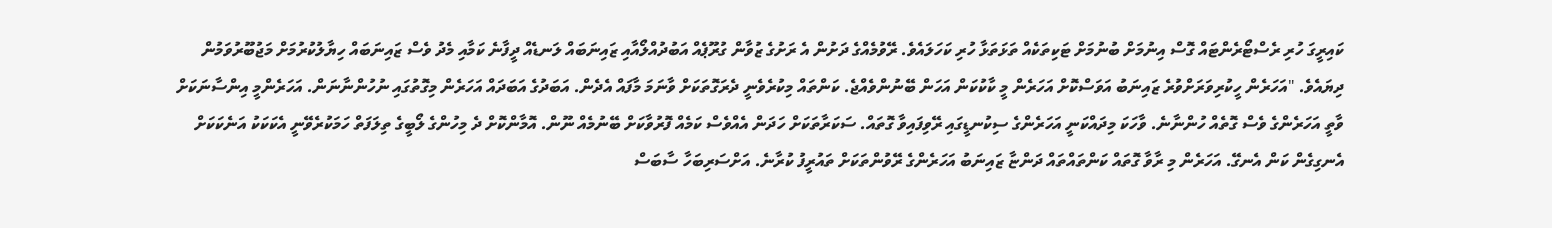ކައިރީގަ ހުރި ރެސްޓޯރެންޓައް ގޮސް އިނުމަށް ބުނުމަށް ޓަކިތަކެއް ތަޅަތަޅާ ހުރި ކަހަލައެވެ. ރޭވުމެއްގެ ދަށުން އެ ރަށުގެ ޒުވާން ގުރޫޕެއް އަބުދުއްލޯއާއި ޒައިނަބައް ލަނޑެއް ދީފާނެ ކަމާއި މެދު ވެސް ޒައިނަބައް ހިޔާލުކުރުމަށް މަޖުބޫރުވަމުން ދިޔައެވެ. "އަހަރެން ހީކުރިވަރަށްވުރެ ޒައިނަބު އަވަސްކޮށް އަހަރެން މީ ކާކުކަން އަހަން ބޭނުންވެއްޖެ. ކަންތައް މިކުރެވެނީ ދެރަގޮތަކަށް ވާނަމަ މާފައް އެދެން. އަބަދުގެ އަބަދައް އަހަރެން މިގޮތުގައި ނުހުންނާނަން. އަހަރެންމީ އިންސާނަކަށް ވާތީ އަހަރެންގެ ވެސް ގޮތެއް ހުންނާނެ. ވާހަކަ މިދައްކަނީ އަހަރެންގެ ސިކުނޑީގައި ރޭވިފައިވާ ގޮތައް. ސަކަރާތަކަށް ހަދަން އެއްވެސް ކަމެއް ފޮރުވާކަށް ބޭނުމެއް ނޫން. އޮމާންކޮށް ދެ މިހުންގެ ލޯބީގެ ތިލަފަތް ހަމަކުރެވޭނީ އެކަކަކު އަނެކަކަށް އެނގިގެން ކަން އެނގޭ. އަހަރެން މި ރާވާ ގޮތައް ކަންތައްތައް ދަންޏާ ޒައިނަބު އަހަރެންގެ ރޭވުންތަކަށް ތައުރީފު ކުރާނެ. އަށްސަރިބަހާ ސާބަސް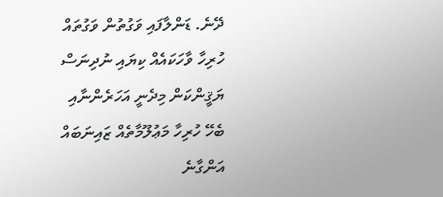ދޭނެ. ޑަންލާފައި ވަގުތުން ވަގުތައް ހުރިހާ ވާހަކައެއް ކިޔައި ނުދިނަސް ޔަޤީންކަން މިދެނީ އަހަރެންނާއި ބެހޭ ހުރިހާ މަޢުލޫމާތެއް ޒައިނަބައް އަންގާނެ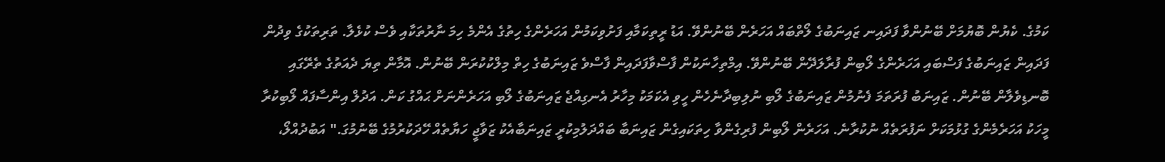ކަމުގެ. ކެޔުން ބޮޔުމަށް ބޭނުންވާ ފަދައިނ ޒައިނަބުގެ ލޯތްބައް އަހަރެން ބޭނުންވޭ. އަޑު ރީތިކަމާއި ފަށުވިކަމުން އަހަރެންގެ ހިތުގެ އެންމެ ހިމަ ނާރުތަކާއި ވެސް ކުޅެލާ. ތަރިތަކުގެ ވިދުން ފަދައިން ޒައިނަބުގެ ފަސްބައި އަހަރެންގެ ލޯބިން ފުރާލަދޭން ބޭނުންވޭ. އިމްތިހާނަކުން ފާސްވާފަދައިން ފާސްވެ ޒައިނަބުގެ ހިތް މިލްކުކުރަން ބޭނުން. އޮމާން ތިޔަ ދެއަތުގެ ތެރޭގައި ބޮނޑިވެލާން ބޭނުން. ޒައިނަބު ފުރަތަމަ ފެނުމުން ޒައިނަބުގެ ލޯބި ނުލިބިދާނެހެން ހީވި އެކަމަކު މިހާރު އެނގިއްޖެ ޒައިނަބުގެ ލޯބި އަހަރެންނަށް ޙައްގު ކަން. އަދުލް އިންސާފައް ލޯބިކުރާ މީހަކު އަހަރެމެންގެ ގުޅުމަކަށް ނަފުރަތެއް ނުކުރާނެ. އަހަރެން ލޯބިން ފުރިގެންވާ ހިތަކައިގެން ޒައިނަބާ ބައްދަލުމިކުރީ ޒައިނަބާއެކު ޒަވާޖީ ހަޔާތެއް ހޭދަކުރުމުގެ ބޭނުމުގަ." އަބުދުއްލޯ،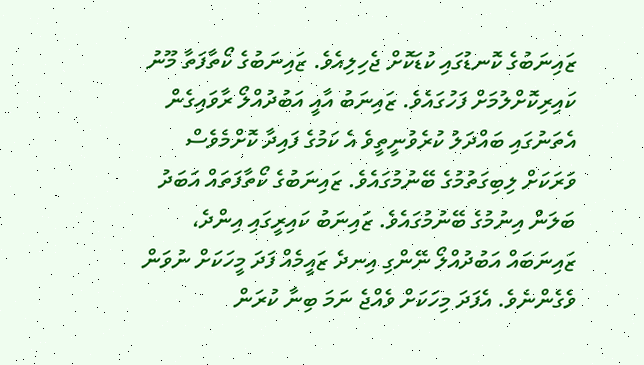ޒައިނަބުގެ ކޮނޑުގައި ކުޑަކޮށް ޖެހިލިއެވެ. ޒައިނަބުގެ ކޯތާފަތާ މޫނު ކައިރިކޮށްލުމަށް ފަހުގައެވެ. ޒައިނަބު އާއީ އަބުދުއްލޯ ރާވައިގެން އެތަނުގައި ބައްދަލު ކުރެވުނީތީވެ އެ ކަމުގެ ފައިދާ ކޮށްމެވެސް ވަރަކަށް ލިބިގަތުމުގެ ބޭނުމުގައެވެ. ޒައިނަބުގެ ކޯތާފަތައް އަބަދު ބަލަން އިނުމުގެ ބޭނުމުގައެވެ. ޒައިނަބު ކައިރީގައި އިންދެ، ޒައިނަބައް އަބުދުއްލޯ ނޭންގި އިނދެ ޒައީމެއް ފަދަ މީހަކަށް ނުވަން ވެގެންނެވެ. އެފަދަ މިހަކަށް ވެއްޖެ ނަމަ ބިނާ ކުރަން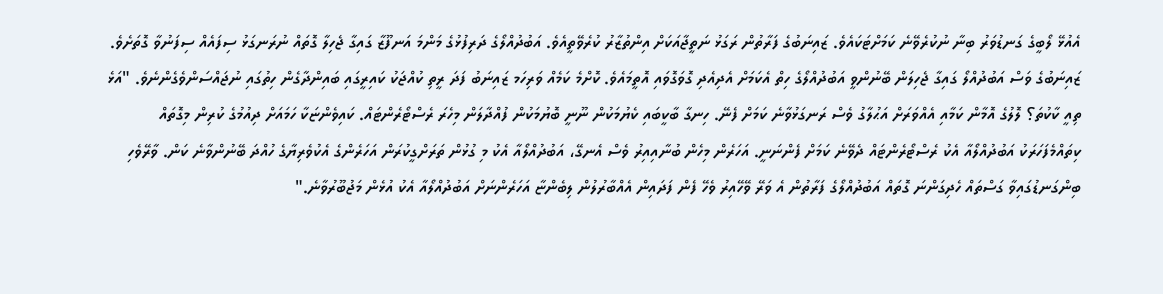އެއުޅޭ ލޯބީގެ ގަނޑުވަރު ބިނާ ނުކުރެވޭނެ ކަމަށްޓަކައެވެ. ޒައިނަބުގެ ފަރާތުން ރަގަޅު ނަތީޖާއަކަށް އިންތުޒާރު ކުރެވޭތީއެވެ. އަބުދުއްލޯގެ ދަރިފުޅުގެ މަންމަ އަނފޫޒާ ގައިގާ ޖެހިލާ ގޮތައް ނުރަނގަޅު ސިފައެއް ސިފަނުވާ ގޮތަށެވެ. ޒައިނަބުގެ ވަސް އަބުދުއްލޯ ގައިގާ ޖެހިލަން ބޭނުންވީ އަބުދުއްލޯގެ ހިތް އެކަމަށް އެދިއެދި ގޮވަގޮވައި އޮތީމައެވެ. ކޮށްމެ ކަމެއް ވަރިހަމ ޒައިނަބު ފަދަ ރީތި ކުއްޖަކު ކައިރީގައި ބައިންދާގެން ހިތުގައި ނުޖައްސަންވެގެންނެވެ. "އަޅެ ތިއީ ކާކުތަ؟ ލޮލުގެ އޮމާން ކަމާއި އެއްވަރަށް އަޙުލާގު ވެސް ރަނގަޅުވާނެ ކަމަށް ފެނޭ. ހިނގާ ބާކީބައި ކެޔުމަކުން ނޫނީ ބޮޔުމަކުން ފުއްދާލަން މިހެރަ ރެސްޓޯރެންޓައް. ކައިވެންޏަކާ ހަމައަށް ދިއުމުގެ ކުރިން މިގޮތައް ކިތައްމެފަހަރަކު އަބުދުއްލޯއާ އެކު ރެސްޓޯރެންޓައް ދެވޭނެ ކަމަށް ފެންނަނީ. އަހަރެން މިހެން ބުނާއިއިރު ވެސް އެނގޭ، އަބުދުއްލޯއާ އެކު މި ގުޅުން ތަރަށްގީކުރަން އަހަރެންގެ އެކުވެރިޔާގެ ހުއްދަ ބޭނުންވާނެ ކަން. ވާރޭވެހި ބިންގަނޑުގައިވާ ގަސްތައް ހެދިގަންނަ ގޮތައް އަބުދުއްލޯގެ ފަރާތުން އެ ވަރޭ ވޭހޭއިރު ވެހޭ ފެން ފަދައިން އެއްބާރުލުން ލިބެންޏާ އަހަރެންނަށް އަބުދުއްލޯއާ އެކު އުޅެން މަޖުބޫރުވާނެ."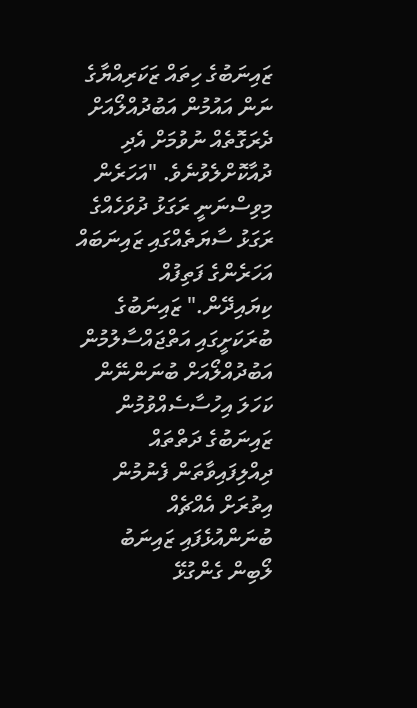ޒައިނަބުގެ ހިތައް ޒަކަރިއްޔާގެ ނަން އައުމުން އަބުދުއްލޯއަށް ދެރަގޮތެއް ނުވުމަށް އެދި ދުއާކޮށްލެވުނެވެ. "އަހަރެން މިވިސްނަނީ ރަގަޅު ދުވަހެއްގެ ރަގަޅު ސާޔަތެއްގައި ޒައިނަބައް އަހަރެންގެ ފަތިފުއް ކިޔައިދޭން." ޒައިނަބުގެ ބުރަކަށީގައި އަތްޖައްސާލުމުން އަބުދުއްލޯއަށް ބުނަންނޭން ކަހަލަ އިހުސާސެއްވުމުން ޒައިނަބުގެ ދަތްތައް ދިއްލިފައިވާތަން ފެނުމުން އިތުރަށް އެއްޗެއް ބުނަންއުޅެފައި ޒައިނަބު ލޯބިން ގެންގުޅޭ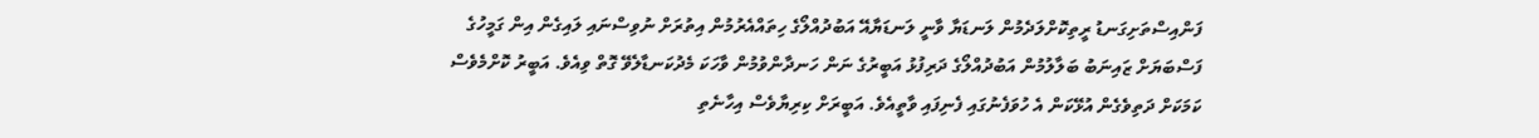ފަންއިސްތަށިގަނޑު ރީތިކޮށްލަދެމުން ލަނޑަޔާ ވާނީ ލަނޑަޔާއޭ އަބުދުއްލޯގެ ހިތައްއެރުމުން އިތުރަށް ނުވިސްނައި ލައިގެން އިން ގަމީހުގެ ފަސްބަޔަށް ޒައިނަބު ބަލާލުމުން އަބުދުއްލޯގެ ދަރިފުޅު އަބީރުގެ ނަން ހަނދާންވުމުން ވާހަކަ މެދުކަނޑާލެވޭ ގޮތް ވިއެވެ. އަބީރު ކޮށްމެވެސް ކަމަކަށް ދަތިވެގެން އުޅޭކަން އެ ހުވަފެނުގައި ފެނިފައި ވާތީއެވެ. އަބީރަށް ކިރިޔާވެސް އިހާނެތި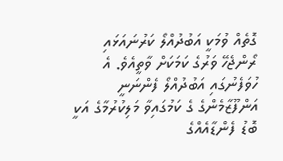ގޮތެއް ވުމަކީ އަބުދުއްލޯ ކަރުނައަޅައި ރޯންޖެހޭ ވަރުގެ ކަމަކަށް ވާތީއެވެ. އެ ހުވަފެނުގައި އަބުދުއްލޯ ފެންނަނީ އަންފޫޒާމެންގެ ގެ ކަމުގައިވާ މަލިކުރުމާގެ އަކީ ބޮޑު ފެންޑާއެއްގެ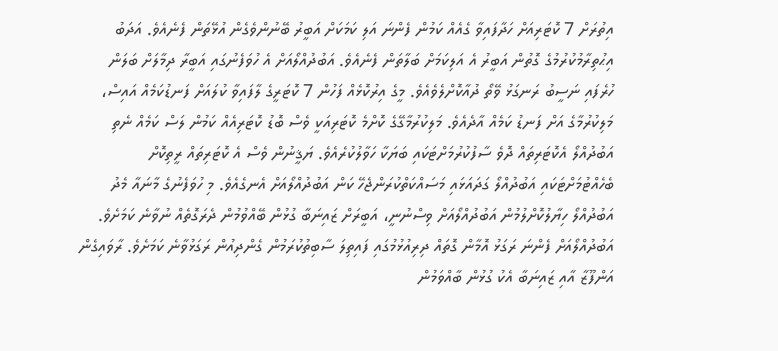އިތުރަށް 7 ކޮޓަރިއަށް ހަދާފައިވާ ގެއެއް ކަމުން ފެންނަ އަލި ކަމަކަށް އަބީރު ބޭނުންވެގެން އުޅޭތަން ފެނެއެވެ. އަދަބު އިޙުތިރާމުކުރުމުގެ ގޮތުން އަބީރު އެ އަލިކަމަށް ބަލާތަން ފެނެއެވެ. އަބުދުއްލޯއަށް އެ ހުވަފެނުގައި އަބީރާ ދިމާލަށް ބަލަން ހުރެފައި ނަސީބު ރަނގަޅު ވޭތޯ ދުއާކޮށްލެވެއެވެ. މީގެ އިރުކޮޅެއް ފަހުން 7 ކޮޓަރީގެ ލާފައިވާ ކުލައަށް ފަނޑުކަމެއް އައިސް، މަލިކުރުމާގެ އަށް ފަނޑު ކަމެއް އާދެއެވެ. މަލިކުރުމާގޭގެ ކޮށްމެ ކޮޓަރިއަކީ ވެސް ބޮޑު ކޮޓަރިއެއް ކަމުން ލަސް ކަމެއް ނެތި އަބުދުއްލޯ އެކޮޓަރިތައް ދޮވެ ސާފުކުރުމަށްޓަކައި ބަޔަކާ ހަވާލުކުރެއެވެ. ޔަޤީނުން ވެސް އެ ކޮޓަރިތައް ރީތިކޮށް ބެހެއްޓުމަށްޓަކައި އަބުދުއްލޯ ގަދައަޅައި މަސައްކަތްކުރަންޖެހޭ ކަން އަބުދުއްލޯއަށް އެނގެއެވެ. މި ހުވަފެނުގެ މާނައާ މެދު އަބުދުއްލޯ ހިޔާލުކޮށްލުމުން އަބުދުއްލޯއަށް ވިސްނުނީ، އަބީރަށް ޒައިނަބާ ގުޅުން ބޭއްވުމުން ދެރަގޮތެއް ނުވާނެ ކަމަށެވެ. އަބުދުއްލޯއަށް ފެންނަ ރަގަޅު އޮމާން ގޮތައް ދިރިއުޅުމުގައި ފައިތިލަ ސާބިތުކުރަމުން ގެންދިއުން ރަގަޅުވާނެ ކަމަށެވެ. ރާވައިގެން އަންފޫޒާ އާއި ޒައިނަބާ އެކު ގުޅުން ބާއްވަމުން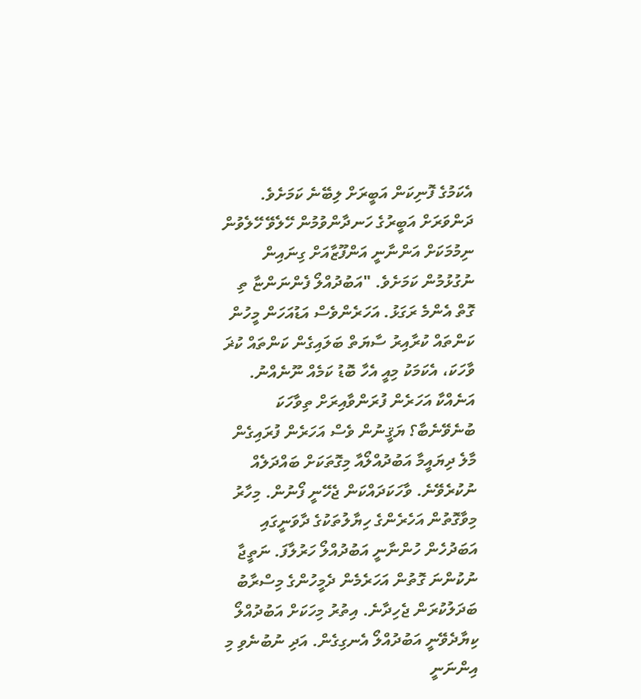އެކަމުގެ ފޮނިކަން އަބީރަށް ލިބޭނެ ކަމަށެވެ. ދަންވަރަށް އަބީރުގެ ހަނދާންވުމުން ހޭލެވޭ ހޭލެވުން ނިމުމަކަށް އަންނާނީ އަންފޫޒާއަށް ގިނައިން ނުގުޅުމުން ކަމަށެވެ. "އަބުދުއްލޯ ފެންނަންޏާ ތި ގޮތް އެންމެ ރަގަޅު. އަހަރެންވެސް އަޑުއަހަން މީހުން ކަންތައް ކުރާއިރު ސާޔަތް ބަލައިގެން ކަންތައް ކުޜަ ވާހަކަ، އެކަމަކު މިއީ އެހާ ބޮޑު ކަމެއް ނޫނެއްނު. އަނެއްކާ އަހަރެން ފުރަންވާއިރަށް ތިވާހަކަ ބުނެވޭނެބާ؟ ޔަޤީނުން ވެސް އަހަރެން ފުރައިގެން މާލެ ދިޔައީމާ އަބުދުއްލޯއާ މިގޮތަކަށް ބައްދަލެއް ނުކުރެވޭނެ. ވާހަކަދައްކަން ޖެހޭނީ ފޯނުން. މިހާރު މިވާގޮތުން އަހެރެންގެ ހިޔާލުތަކުގެ ދާވަނީގައި އަބަދުހެން ހުންނާނީ އަބުދުއްލޯ ހަރުލާފަ. ނަތީޖާ ނުކުންނަ ގޮތުން އަހަރެމެން ދެމީހުންގެ މިސްރާބު ބަދަލުކުރަން ޖެހިދާނެ. އިތުރު މިހަކަށް އަބުދުއްލޯ ކިޔާދެވޭނީ އަބުދުއްލޯ އެނގިގެން. އަދި ނުބުނެވި މި އިންނަނީ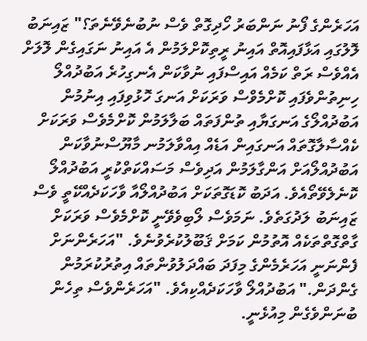އަހަރެންގެ ފޯނު ނަންބަރު ހޯދިގޮތް ވެސް ނުބުނެވޭނެތަ؟" ޒައިނަބު ލޮލުގައި އަޅާފައިއޮތް އައިނު ރީތިކޮށްލަމުން އެ އައިނު ނަގައިގެން ލޮލަށް އެއްވެސް ރަތް ކަމެއް އައިސްފައި ނުވާކަން އެނގިހުރެ އަބުދުއްލޯ ހިނިތުންވެފައި ކޮށްމެވްސް ވަރަކަށް އަނގަ ހޮޅުވިފައި އިނުމުން އަބުދުއްލޯގެ އަނގަޔާއި ތުންފަތައް ބަލާލަމުން ކޮށްމެވެސް ވަރަކަށް ކެއްސާލާގޮތައް އަނގައިން އަޑެއް އިއްވާލަމުނ މާޔޫސްނުވާކަން އަބުދުއްލޯއަށް އަންގާލަމުން އަދިވެސް މަސައްކަތްކުރީ އަބުދުއްލޯ ކޮނެލެވޭތޯއެވެ. އަދަބު ކޮޑަގޮތަކަށް އަބުދުއްލޯއާ ވާހަކަދެއްކޭތީ ވެސް ޒައިނަބު ލަދުގަތެވެ. ނަމަވެސް ލޯބިވެވޭނީ ކޮށްމެވެސް ވަރަކަށް ގާތްގޮތްތަކެއް އޮތުމުން ކަމަށް ޤަބޫލުކުރެވުނެވެ. "އަހަރެންނަށް ފެންނަނީ އަހަރެމެންގެ މިފަދަ ބައްދަލުވުންތައް އިތުރުކުރަމުން ގެންދަން." އަބުދުއްލޯ ވާހަކަދެއްކިއެވެ. "އަހަރެންވެސް ތިހެން ބުނަންވެގެން މިއުޅެނީ.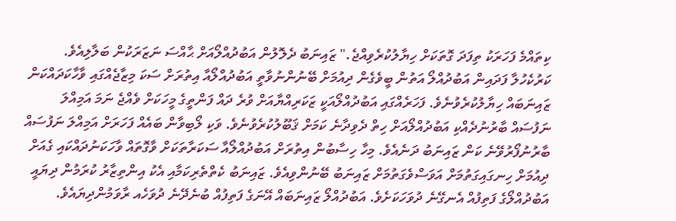ކިތައްމެ ފަހަރަކު ތިފަދަ ގޮތަކަށް ހިޔާލުކުރެވިއްޖެ." ޒައިނަބު ދެލޮލުން އަބުދުއްލޯއަށް ޙާއްސަ ނަޒަރަކުން ބަލާލިއެވެ. ކަރުކެހުލާ ފަދައިން އަބުދުއްލޯ އަތުން ބީވެގެން ދިއުމަށް ބޭނުންނުވާތީ އަބުދުއްލޯއާ އިތުރަށް ސަކަ މިޒާޖެއްގައި ވާހާކަދައްކަން ޒައިނަބައް ހިޔާލުކުރެވުނެވެ. ފަހަރެއްގައި އަބުދުއްލޯއަކީ ޒަކަރިއްޔާއަށް ވުރެ ދައް ފަންތީގެ މީހަކަށް ވެއްޖެ ނަމަ އަމިއްލަ ނަފުސައް ބާރުނުދެއްކި އަބުދުއްލޯއަށް ހިތް ދެވިދާނެ ކަމަށް ޤަބޫލުކުރެވުނެވެ. ވަކި ލޯބިވާން ބައެއް ފަހަރަށް އަމިއްލަ ނަފުސައް ބާރުނުފޯރުވޭނެ ކަން ޒައިނަބު ދަނެއެވެ. މިހާ ހިސާބުން އިތުރަށް އަބުދުއްލޯއާ ސަކަރާތަކަށް ވާގޮތައް ވާހަކަނުދައްކައި ގެއަށް ދިއުމަށް ހިނގައިގަތުމަށް އަވަސްވެގަތުމަށް ޒައިނަބު ބޭނުންވިއެވެ. ޒައިނަބު ކެތްތެރިކަމާއި އެކު އިންތިޒާރު ކުރަމުން ދިޔައީ އަބުދުއްލޯގެ ފަތިފުއް އެނގޭނެ ދުވަހަކަށެވެ. އަބުދުއްލޯ ޒައިނަބައް އޭނަގެ ފަތިފުއް ބުނެދޭނެ ދުވަހެއ ރާވަމުންދިޔައެވެ.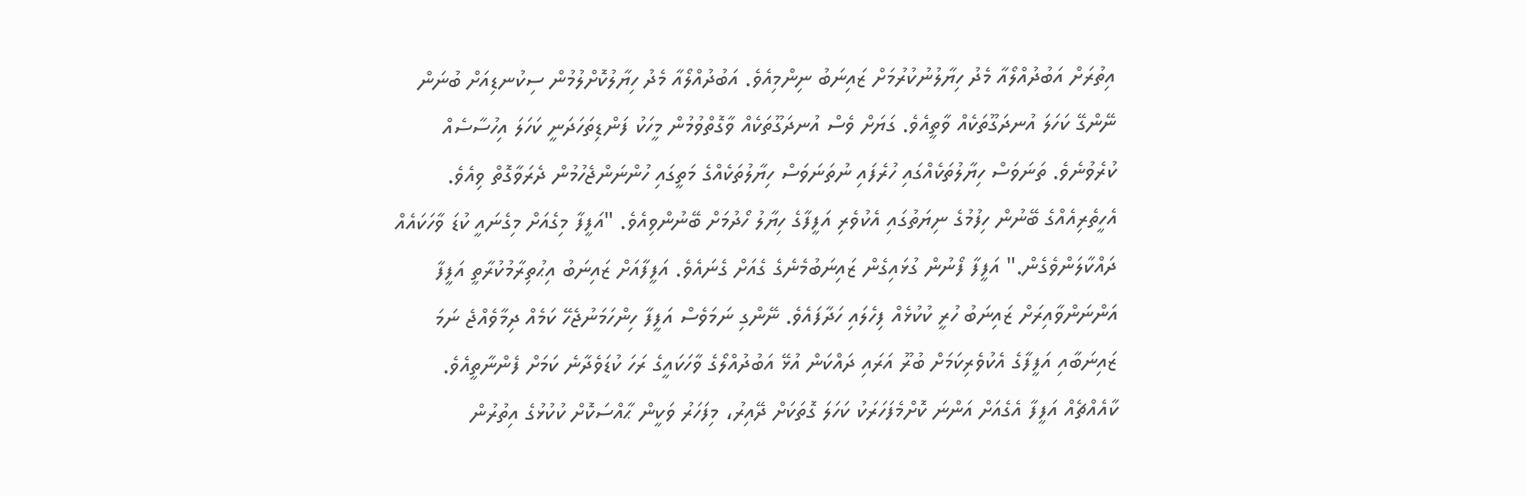އިތުރަށް އަބުދުއްލޯއާ މެދު ހިޔާލުނުކުރުމަށް ޒައިނަބު ނިންމިއެވެ. އަބުދުއްލޯއާ މެދު ހިޔާލުކޮށްލުމުން ސިކުނޑިއަށް ބުނަން ނޭންގޭ ކަހަލަ އުނދަގޫތަކެއް ވާތީއެވެ. ގަޔަށް ވެސް އުނދަގޫތަކެއް ވާގޮތްވުމުން މީހަކު ފަންޑިތަހަދަނީ ކަހަލަ އިހުސާސެއް ކުރެވުނެވެ. ތަނަވަސް ހިޔާލުތަކެއްގައި ހުރެފައި ނުތަނަވަސް ހިޔާލުތަކެއްގެ މަތީގައި ހުންނަންޖެހުމުން ދެރަވާގޮތް ވިއެވެ. އެހީތެރިއެއްގެ ބޭނުން ހިފުމުގެ ނިޔަތުގައި އެކުވެރި އަފީފާގެ ހިޔާލު ހޯދުމަށް ބޭނުންވިއެވެ. "އަފީފާ މިގެއަށް މިގެނައީ ކުޑަ ވާހަކައެއް ދައްކާލަންވެގެން." އަފީފާ ފޯނުން ގުޅައިގެން ޒައިނަބުމެނެގެ ގެއަށް ގެނައެވެ. އަފީފާއަށް ޒައިނަބު އިޙުތިރާމުކުރާތީ އަފީފާ އަންނަންވާއިރަށް ޒައިނަބު ހުރީ ކުކުޅެއް ފިހެލައި ހަދާފައެވެ. ނޭންގި ނަމަވެސް އަފީފާ ހިންހަމަނުޖެހޭ ކަމެއް ދިމާވެއްޖެ ނަމަ ޒައިނަބާއި އަފީފާގެ އެކުވެރިކަމަށް ބުރޫ އަރައި ދައްކަން އުޅޭ އަބުދުއްލޯގެ ވާހަކައީގެ ރަހަ ކުޑަވެދާނެ ކަމަށް ފެންނާތީއެވެ. ކާއެއްޗެއް އަފީފާ އެގެއަށް އަންނަ ކޮށްމެފަހަރަކު ކަހަލަ ގޮތަކަށް ދޭއިރު، މިފަހަރު ވަކީން ޙާއްސަކޮށް ކުކުޅުގެ އިތުރުން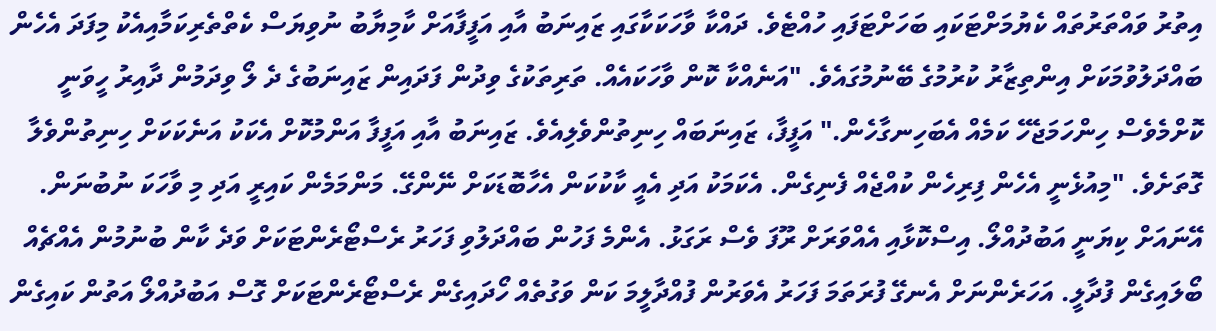އިތުރު ވައްތަރުތައް ކެޔުމަށްޓަކައި ބަހަށްޓަފައި ހުއްޓެވެ. ދައްކާ ވާހަކަކާގައި ޒައިނަބު އާއި އަފީފާއަށް ކާމިޔާބު ނުވިޔަސް ކެތްތެރިކަމާއިއެކު މިފަދަ އެހެން ބައްދަލުވުމަކަށް އިންތިޒާރު ކުރުމުގެ ބޭނުމުގައެވެ. "އަނެއްކާ ކޮން ވާހަކައެއް. ތަރިތަކުގެ ވިދުން ފަދައިން ޒައިނަބުގެ ދެ ލޯ ވިދަމުން ދާއިރު ހީވަނީ ކޮށްމެވެސް ހިންހަމަޖެހޭ ކަމެއް އެބަހިނގާހެން." އަފީފާ، ޒައިނަބައް ހިނިތުންވެލިއެވެ. ޒައިނަބު އާއި އަފީފާ އަންމުކޮށް އެކަކު އަނެކަކަށް ހިނިތުންވެލާ ގޮތަށެވެ. "މިއުޅެނީ އެހެން ފިރިހެން ކުއްޖެއް ފެނިގެން. އެކަމަކު އަދި އެއީ ކާކުކަން އެހާބޮޑަކަށް ނޭންގޭ. މަންމަމެން ކައިރީ އަދި މި ވާހަކަ ނުބުނަން. އޭނައަށް ކިޔަނީ އަބުދުއްލޯ. އިސްކޮޅާއި އެއްވަރަށް ރޫފަ ވެސް ރަގަޅު. އެންމެ ފަހުން ބައްދަލުވި ފަހަރު ރެސްޓޯރެންޓަކަށް ވަދެ ކާން ބުނުމުން އެއްޗެއް ބޯލައިގެން ފުދާލީ. އަހަރެންނަށް އެނގޭ ފުރަތަމަ ފަހަރު އެވަރުން ފުއްދާލީމަ ކަން ވަގުތެއް ހޯދައިގެން ރެސްޓޯރެންޓަކަށް ގޮސް އަބުދުއްލޯ އަތުން ކައިގެން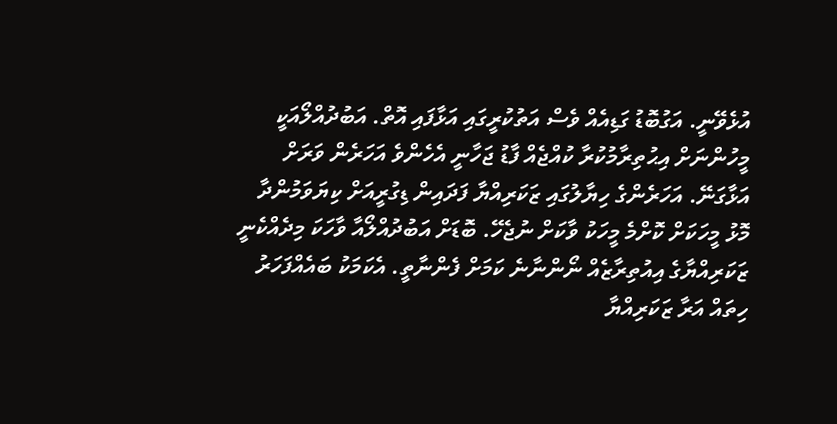އުޅެވޭނީ. އަގުބޮޑު ގަޑިއެއް ވެސް އަތުކުރީގައި އަޅާފައި އޮތް. އަބުދުއްލޯއަކީ މީހުންނަށް އިޙުތިރާމުކުރާ ކުއްޖެއް ފާޑު ޖަހާނީ އެހެންވެ އަހަރެން ވަރަށް އަޅާގަނޭ. އަހަރެންގެ ހިޔާލުގައި ޒަކަރިއްޔާ ފަދައިން ޑިގުރީއަށް ކިޔަވަމުންދާ މޮޅު މީހަކަށް ކޮށްމެ މީހަކު ވާކަށް ނުޖެހޭ. ބޮޑަށް އަބުދުއްލޯއާ ވާހަކަ މިދެއްކެނީ ޒަކަރިއްޔާގެ އިއުތިރާޒެއް ނޯންނާނެ ކަމަށް ފެންނާތީ. އެކަމަކު ބައެއްފަހަރު ހިތައް އަރާ ޒަކަރިއްޔާ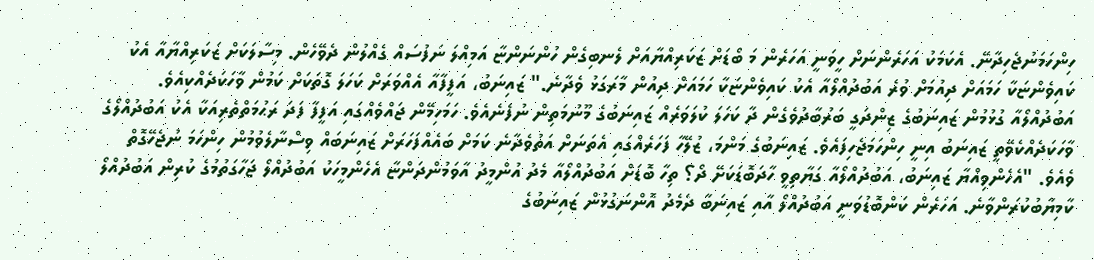ހިންހަމަނުޖެހިދާނޭ. އެކަމަކު އަހަރެންނަށް ހީވަނީ އަހަރެން މަ ބޯޑަށް ޒަކަރިއްޔާއަށް ލެނބިގެން ހުންނަންޏާ އަމިއްލަ ނަފުސައް ގެއްލުން ދެވޭހެން. މިސާލަކަށް ޒަކަރިއްޔާއާ އެކު ކައިވެންޏަކާ ހަމައަށް ދިއުމަށް ވުރެ އަބުދުއްލޯއާ އެކު ކައިވެންޏަކާ ހަމައަށް ދިއުން މާރަގަޅު ވެދާނެ." ޒައިނަބު، އަފީފާއާ އެއްވަރަށް ކަހަލަ ގޮތަކަށް ކަމުން ވާހަކަދެއްކިއެވެ. އަބުދުއްލޯއާ ގުޅުމުން ޒައިނަބުގެ ޒިންދަގީ ބަރުބާދުވެގެން ދާ ކަހަލަ ކުލަވަރެއް ޒައިނަބުގެ މޫނުމަތިން ނުފެނެއެވެ. ހަމަހިމޭން ޖައްވެއްގައި އަފީފާ ފަދަ ރަޙުމަތްތެރިއަކާ އެކު އަބުދުއްލޯގެ ވާހަކަދެއްކެވޭތީ ޒައިނަބު އިނީ ހިންހަމަޖެހިފައެވެ. ޒައިނަބުގެ މަންމަ، ޒުލޭހާ ފަހަރެއްގައި އެތަނަށް އަތުވެދާނެ ކަމަށް ބައެއްފަހަރަށް ޒައިނަބައް ވިސްނާލެވުމުން ހިންހަމަ ނުޖެހޭގޮތް ވެއެވެ. "އެހެންވިއްޔާ ޒައިނަބު، އަބުދުއްލޯއާ ގަޔާތިވީ ހާދަބޮޑަކަށޭ ދޯ؟ ތިހާ ބޮޑަށް އަބުދުއްލޯއާ މެދު އުންމީދު އާވަމުންދަންޏާ އެހެންމީހަކު އަބުދުއްލޯ ޖަހާގަތުމުގެ ކުރިން އަބުދުއްލޯ ކާމިޔާބުކުރަންވާނެ. އަހަރެން ކަންބޮޑުވަނީ އަބުދުއްލޯ އާއި ޒައިނަބާ ދެމެދު އޮންނަގުޅުން ޒައިނަބުގެ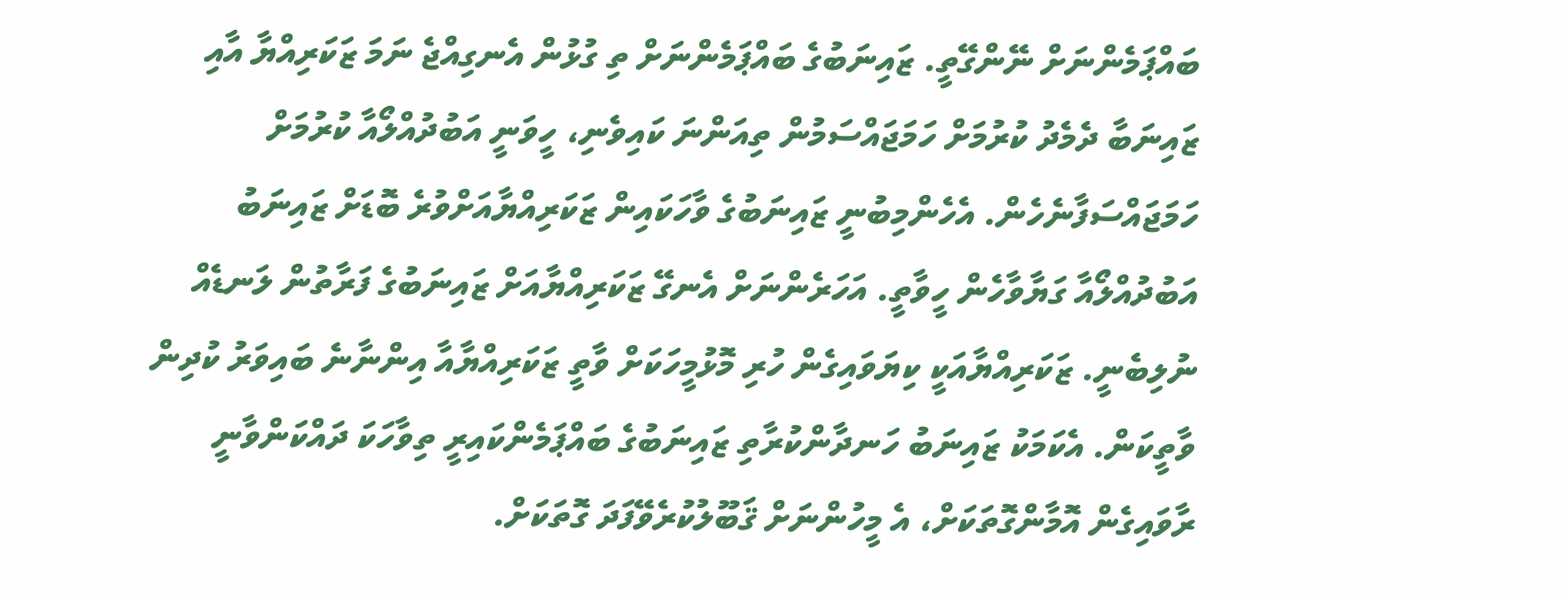ބައްޕަމެންނަށް ނޭންގޭތީ. ޒައިނަބުގެ ބައްޕަމެންނަށް ތި ގުޅުން އެނގިއްޖެ ނަމަ ޒަކަރިއްޔާ އާއި ޒައިނަބާ ދެމެދު ކުރުމަށް ހަމަޖައްސަމުން ތިއަންނަ ކައިވެނި، ހީވަނީ އަބުދުއްލޯއާ ކުރުމަށް ހަމަޖައްސަފާނެހެން. އެހެންމިބުނީ ޒައިނަބުގެ ވާހަކައިން ޒަކަރިއްޔާއަށްވުރެ ބޮޑަށް ޒައިނަބު އަބުދުއްލޯއާ ގަޔާވާހެން ހީވާތީ. އަހަރެންނަށް އެނގޭ ޒަކަރިއްޔާއަށް ޒައިނަބުގެ ފަރާތުން ލަނޑެއް ނުލިބެނީ. ޒަކަރިއްޔާއަކީ ކިޔަވައިގެން ހުރި މޮޅުމީހަކަށް ވާތީ ޒަކަރިއްޔާއާ އިންނާނެ ބައިވަރު ކުދިން ވާތީކަން. އެކަމަކު ޒައިނަބު ހަނދާންކުރާތި ޒައިނަބުގެ ބައްޕަމެންކައިރީ ތިވާހަކަ ދައްކަންވާނީ ރާވައިގެން އޮމާންގޮތަކަށް، އެ މީހުންނަށް ޤަބޫލުކުރެވޭފަދަ ގޮތަކަށް.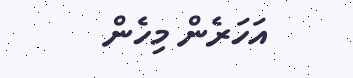އަހަރެން މިހެން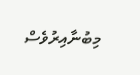މިބުނާއިރުވެސް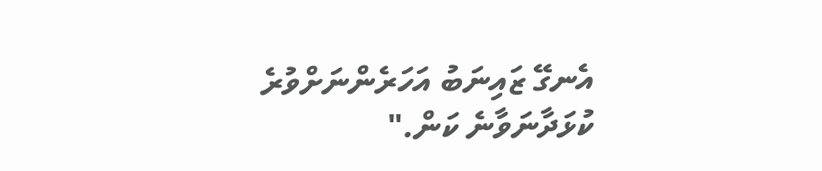އެނގޭ ޒައިނަބު އަހަރެންނަށްވުރެ ކުޅަދާނަވާނެ ކަން."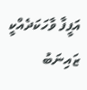އަފީފާ ވާހަކަދެއްކީ ޒައިނަބު